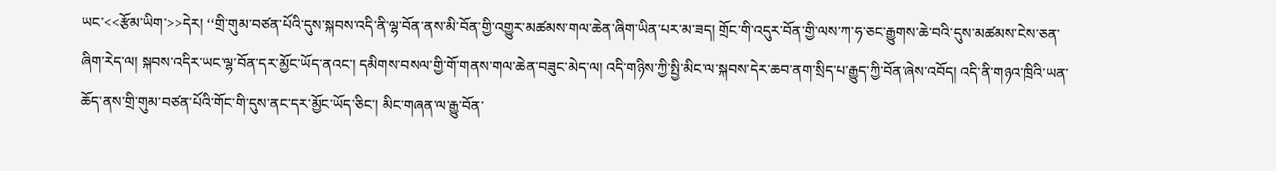ཡང་<<རྩོམ་ཡིག་>>དེར། ‘‘གྲི་གུམ་བཙན་པོའི་དུས་སྐབས་འདི་ནི་ལྷ་བོན་ནས་མི་བོན་གྱི་འགྱུར་མཚམས་གལ་ཆེན་ཞིག་ཡིན་པར་མ་ཟད། གྲོང་གི་འདུར་བོན་གྱི་ལས་ཀ་ཧ་ཅང་རྒྱུགས་ཆེ་བའི་དུས་མཚམས་ངེས་ཅན་ཞིག་རེད་ལ། སྐབས་འདིར་ཡང་ལྷ་བོན་དར་མྱོང་ཡོད་ནའང་། དམིགས་བསལ་གྱི་གོ་གནས་གལ་ཆེན་བཟུང་མེད་ལ། འདི་གཉིས་ཀྱི་སྤྱི་མིང་ལ་སྐབས་དེར་ཆབ་ནག་སྲིད་པ་རྒྱུད་ཀྱི་བོན་ཞེས་འབོད། འདི་ནི་གཉའ་ཁྲིའི་ཡན་ཆོད་ནས་གྲི་གུམ་བཙན་པོའི་གོང་གི་དུས་ནང་དར་མྱོང་ཡོད་ཅིང་། མིང་གཞན་ལ་རྒྱུ་བོན་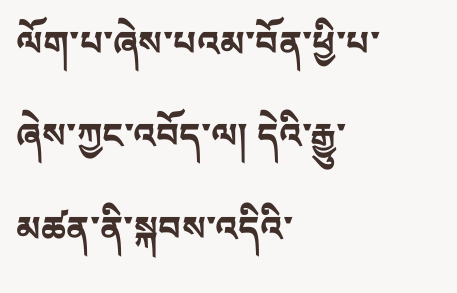ལོག་པ་ཞེས་པའམ་བོན་ཕྱི་པ་ཞེས་ཀྱང་འབོད་ལ། དེའི་རྒྱུ་མཚན་ནི་སྐབས་འདིའི་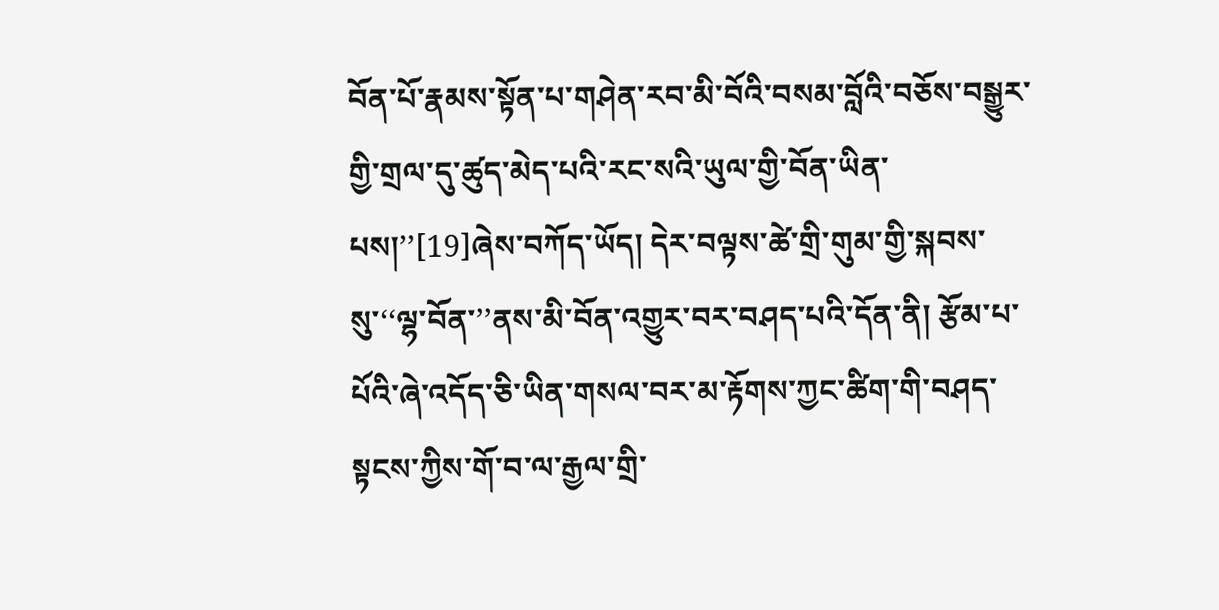བོན་པོ་རྣམས་སྟོན་པ་གཤེན་རབ་མི་བོའི་བསམ་བློའི་བཅོས་བསྒྱུར་གྱི་གྲལ་དུ་ཚུད་མེད་པའི་རང་སའི་ཡུལ་གྱི་བོན་ཡིན་པས།’’[19]ཞེས་བཀོད་ཡོད། དེར་བལྟས་ཚེ་གྲི་གུམ་གྱི་སྐབས་སུ་‘‘ལྷ་བོན་’’ནས་མི་བོན་འགྱུར་བར་བཤད་པའི་དོན་ནི། རྩོམ་པ་པོའི་ཞེ་འདོད་ཅི་ཡིན་གསལ་བར་མ་རྟོགས་ཀྱང་ཚིག་གི་བཤད་སྟངས་ཀྱིས་གོ་བ་ལ་རྒྱལ་གྲི་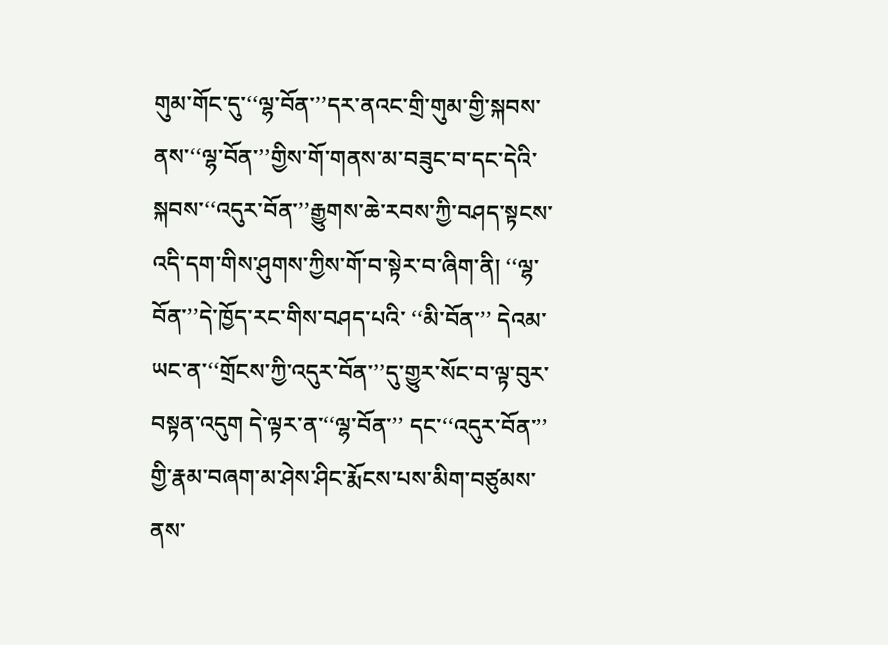གུམ་གོང་དུ་‘‘ལྷ་བོན་’’དར་ནའང་གྲི་གུམ་གྱི་སྐབས་ནས་‘‘ལྷ་བོན་’’གྱིས་གོ་གནས་མ་བཟུང་བ་དང་དེའི་སྐབས་‘‘འདུར་བོན་’’རྒྱུགས་ཆེ་རབས་ཀྱི་བཤད་སྟངས་འདི་དག་གིས་ཤུགས་ཀྱིས་གོ་བ་སྟེར་བ་ཞིག་ནི། ‘‘ལྷ་བོན་’’དེ་ཁྱོད་རང་གིས་བཤད་པའི་ ‘‘མི་བོན་’’ དེའམ་ཡང་ན་‘‘གྲོངས་ཀྱི་འདུར་བོན་’’དུ་གྱུར་སོང་བ་ལྟ་བུར་བསྟན་འདུག དེ་ལྟར་ན་‘‘ལྷ་བོན་’’ དང་‘‘འདུར་བོན་’’ གྱི་རྣམ་བཞག་མ་ཤེས་ཤིང་རྨོངས་པས་མིག་བཙུམས་ནས་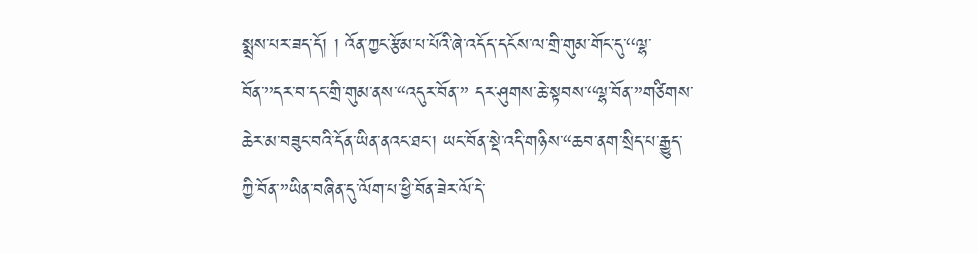སྨྲས་པར་ཟད་དོ། ། འོན་ཀྱང་རྩོམ་པ་པོའི་ཞེ་འདོད་དངོས་ལ་གྲི་གུམ་གོང་དུ་‘‘ལྷ་བོན་’’དར་བ་དང་གྲི་གུམ་ནས་‘‘འདུར་བོན་’’ དར་ཤུགས་ཆེ་སྟབས་‘‘ལྷ་བོན་’’གཙིགས་ཆེར་མ་བཟུང་བའི་དོན་ཡིན་ནའང་ཐང་། ཡང་བོན་སྡེ་འདི་གཉིས་‘‘ཆབ་ནག་སྲིད་པ་རྒྱུད་ཀྱི་བོན་’’ཡིན་བཞིན་དུ་ལོག་པ་ཕྱི་བོན་ཟེར་ལོ་དེ་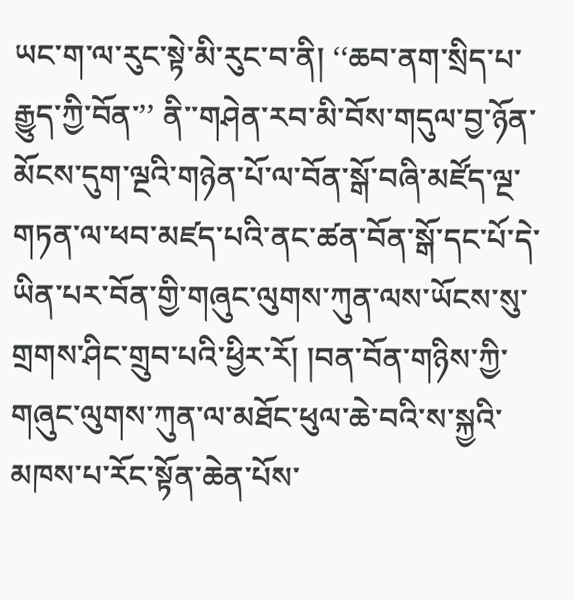ཡང་ག་ལ་རུང་སྟེ་མི་རུང་བ་ནི། ‘‘ཆབ་ནག་སྲིད་པ་རྒྱུད་ཀྱི་བོན་’’ ནི་་གཤེན་རབ་མི་བོས་གདུལ་བྱ་ཉོན་མོངས་དུག་ལྔའི་གཉེན་པོ་ལ་བོན་སྒོ་བཞི་མཛོད་ལྔ་གཏན་ལ་ཕབ་མཛད་པའི་ནང་ཚན་བོན་སྒོ་དང་པོ་དེ་ཡིན་པར་བོན་གྱི་གཞུང་ལུགས་ཀུན་ལས་ཡོངས་སུ་གྲགས་ཤིང་གྲུབ་པའི་ཕྱིར་རོ། །བན་བོན་གཉིས་ཀྱི་གཞུང་ལུགས་ཀུན་ལ་མཐོང་ཕུལ་ཆེ་བའི་ས་སྐྱའི་མཁས་པ་རོང་སྟོན་ཆེན་པོས་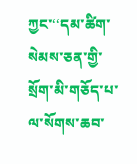ཀྱང་‘‘དམ་ཚིག་སེམས་ཅན་གྱི་སྲོག་མི་གཅོད་པ་ལ་སོགས་ཆབ་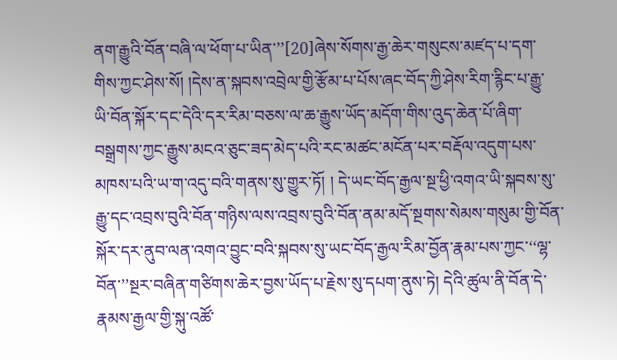ནག་རྒྱུའི་བོན་བཞི་ལ་ཕོག་པ་ཡིན་’’[20]ཞེས་སོགས་རྒྱ་ཆེར་གསུངས་མཛད་པ་དག་གིས་ཀྱང་ཤེས་སོ། །དེས་ན་སྐབས་འབྲེལ་གྱི་རྩོམ་པ་པོས་ཞང་བོད་ཀྱི་ཤེས་རིག་རྙིང་པ་རྒྱུ་ཡི་བོན་སྐོར་དང་དེའི་དར་རིམ་བཅས་ལ་ཆ་རྒྱུས་ཡོད་མདོག་གིས་འུད་ཆེན་པོ་ཞིག་བསྒྲགས་ཀྱང་རྒྱུས་མངའ་ཅུང་ཟད་མེད་པའི་རང་མཚང་མངོན་པར་བརྡོལ་འདུག་པས་མཁས་པའི་ཡ་ག་འདུ་བའི་གནས་སུ་གྱུར་ཏོ། ། དེ་ཡང་བོད་རྒྱལ་སྔ་ཕྱི་འགའ་ཡི་སྐབས་སུ་རྒྱུ་དང་འབྲས་བུའི་བོན་གཉིས་ལས་འབྲས་བུའི་བོན་ནམ་མདོ་སྔགས་སེམས་གསུམ་གྱི་བོན་སྐོར་དར་ནུབ་ལན་འགའ་བྱུང་བའི་སྐབས་སུ་ཡང་བོད་རྒྱལ་རིམ་བྱོན་རྣམ་པས་ཀྱང་‘‘ལྷ་བོན་’’སྔར་བཞིན་གཙིགས་ཆེར་བྱས་ཡོད་པ་རྗེས་སུ་དཔག་ནུས་ཏེ། དེའི་ཚུལ་ནི་བོན་དེ་རྣམས་རྒྱལ་གྱི་སྐུ་འཚོ་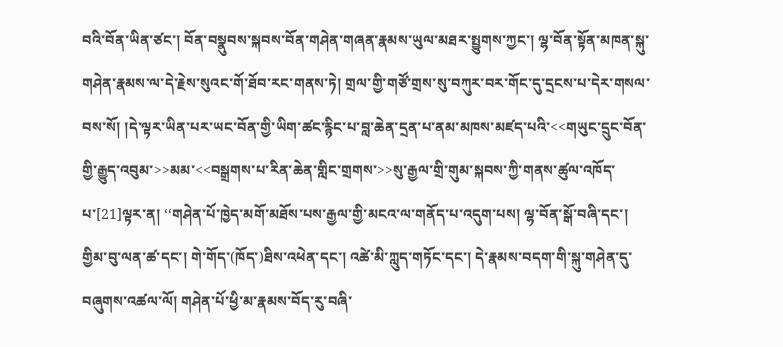བའི་བོན་ཡིན་ཙང་། བོན་བསྣུབས་སྐབས་བོན་གཤེན་གཞན་རྣམས་ཡུལ་མཐར་སྤྱུགས་ཀྱང་། ལྷ་བོན་སྟོན་མཁན་སྐུ་གཤེན་རྣམས་ལ་དེ་རྗེས་སུའང་གོ་ཐོབ་རང་གནས་ཏེ། གྲལ་གྱི་གཙོ་གྲས་སུ་བཀུར་བར་གོང་དུ་དྲངས་པ་དེར་གསལ་བས་སོ། །དེ་ལྟར་ཡིན་པར་ཡང་བོན་གྱི་ཡིག་ཚང་རྙིང་པ་བླ་ཆེན་དྲན་པ་ནམ་མཁས་མཛད་པའི་<<གཡུང་དྲུང་བོན་གྱི་རྒྱུད་འབུམ་>>མམ་<<བསྒྲགས་པ་རིན་ཆེན་གླིང་གྲགས་>>སུ་རྒྱལ་གྲི་གུམ་སྐབས་ཀྱི་གནས་ཚུལ་འཁོད་པ་[21]ལྟར་ན། ‘‘གཤེན་པོ་ཁྱེད་མགོ་མཐོས་པས་རྒྱལ་གྱི་མངའ་ལ་གནོད་པ་འདུག་པས། ལྷ་བོན་སྒོ་བཞི་དང་། གྱིམ་བུ་ལན་ཚ་དང་། གེ་གོད་(ཁོད་)ཐིས་འཕེན་དང་། འཚེ་མི་ཀླུད་གཏོང་དང་། དེ་རྣམས་བདག་གི་སྐུ་གཤེན་དུ་བཞུགས་འཚལ་ལོ། གཤེན་པོ་ཕྱི་མ་རྣམས་བོད་རུ་བཞི་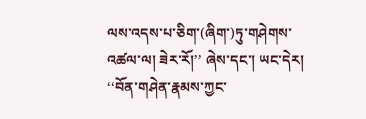ལས་འདས་པ་ཅིག་(ཞིག་)ཏུ་གཤེགས་འཚལ་ལ། ཟེར་རོ།’’ ཞེས་དང་། ཡང་དེར། ‘‘བོན་གཤེན་རྣམས་ཀྱང་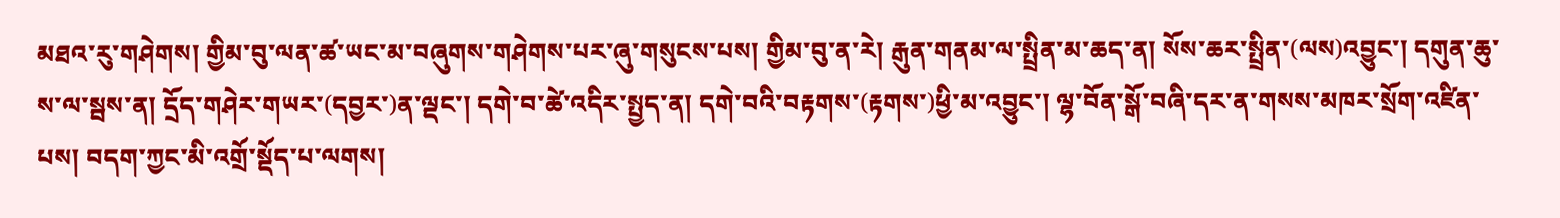མཐའ་རུ་གཤེགས། གྱིམ་བུ་ལན་ཚ་ཡང་མ་བཞུགས་གཤེགས་པར་ཞུ་གསུངས་པས། གྱིམ་བུ་ན་རེ། རྒུན་གནམ་ལ་སྤྲིན་མ་ཆད་ན། སོས་ཆར་སྤྲིན་(ལས)འབྱུང་། དགུན་ཆུ་ས་ལ་སྦས་ན། དྲོད་གཤེར་གཡར་(དབྱར་)ན་ལྡང་། དགེ་བ་ཚེ་འདིར་སྤྱད་ན། དགེ་བའི་བརྟགས་(རྟགས་)ཕྱི་མ་འབྱུང་། ལྷ་བོན་སྒོ་བཞི་དར་ན་གསས་མཁར་སྲོག་འཛིན་པས། བདག་ཀྱང་མི་འགྲོ་སྡོད་པ་ལགས།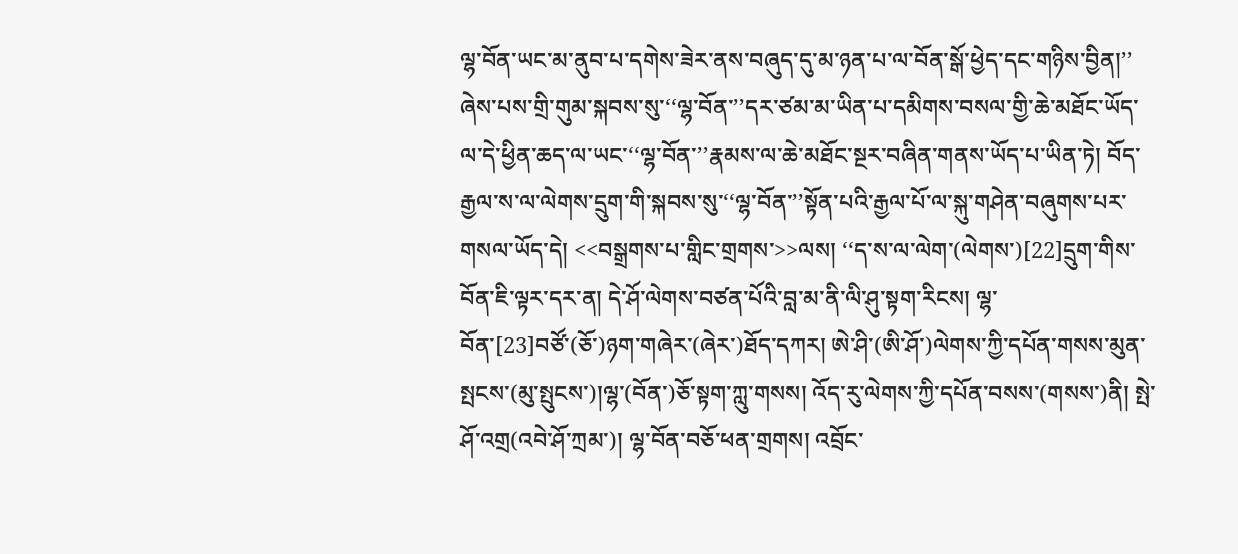ལྷ་བོན་ཡང་མ་ནུབ་པ་དགེས་ཟེར་ནས་བཞུད་དུ་མ་ཉན་པ་ལ་བོན་སྒོ་ཕྱེད་དང་གཉིས་བྱིན།’’ ཞེས་པས་གྲི་གུམ་སྐབས་སུ་‘‘ལྷ་བོན་’’དར་ཙམ་མ་ཡིན་པ་དམིགས་བསལ་གྱི་ཆེ་མཐོང་ཡོད་ལ་དེ་ཕྱིན་ཆད་ལ་ཡང་‘‘ལྷ་བོན་’’རྣམས་ལ་ཆེ་མཐོང་སྔར་བཞིན་གནས་ཡོད་པ་ཡིན་ཏེ། བོད་རྒྱལ་ས་ལ་ལེགས་དྲུག་གི་སྐབས་སུ་‘‘ལྷ་བོན་’’སྟོན་པའི་རྒྱལ་པོ་ལ་སྐུ་གཤེན་བཞུགས་པར་གསལ་ཡོད་དེ། <<བསྒྲགས་པ་གླིང་གྲགས་>>ལས། ‘‘ད་ས་ལ་ལེག་(ལེགས་)[22]དྲུག་གིས་བོན་ཇི་ལྟར་དར་ན། དེ་ཤོ་ལེགས་བཙན་པོའི་བླ་མ་ནི་ལི་ཤུ་སྟག་རིངས། ལྷ་བོན་[23]བཙོ་(ཅོ་)ཉག་གཞེར་(ཞེར་)ཐོད་དཀར། ཨེ་ཤི་(ཨི་ཤོ་)ལེགས་ཀྱི་དཔོན་གསས་མུན་སྤངས་(མུ་སྤུངས་)།ལྷ་(བོན་)ཅོ་སྟག་ཀླུ་གསས། འོད་རུ་ལེགས་ཀྱི་དཔོན་བསས་(གསས་)ནི། སྤེ་ཤོ་འགྲ(འབེ་ཤོ་ཀྲམ་)། ལྷ་བོན་བཅོ་ཕན་གྲགས། འབྲོང་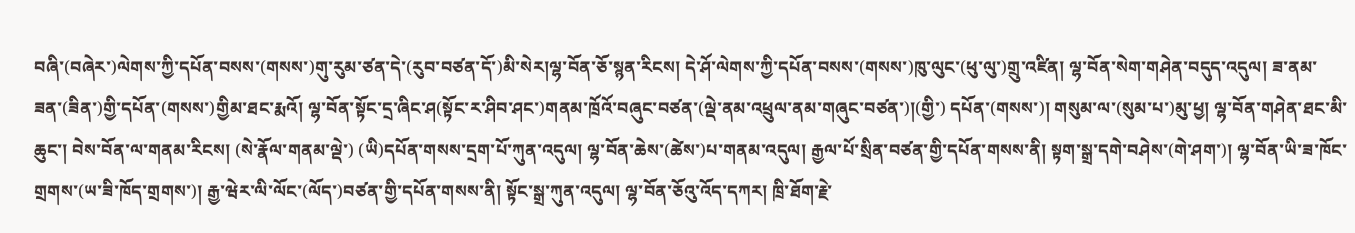བཞི་(བཞེར་)ལེགས་ཀྱི་དཔོན་བསས་(གསས་)གུ་རུམ་ཙན་དེ་(རུབ་བཙན་དོ་)མི་སེར།ལྷ་བོན་ཅོ་སྙན་རིངས། དེ་ཤོ་ལེགས་ཀྱི་དཔོན་བསས་(གསས་)ཁུ་ལུང་(ཕུ་ལུ་)གྲུ་འཛིན། ལྷ་བོན་སེག་གཤེན་བདུད་འདུལ། ཟ་ནམ་ཟན་(ཟིན་)གྱི་དཔོན་(གསས་)གྱིམ་ཐང་རྨའོ། ལྷ་བོན་སྟོང་དྲ་ཞིང་ཤ(སྟོང་ར་ཤིབ་ཤང་)གནམ་ཁྲོའོ་བཞུང་བཙན་(ལྡེ་ནམ་འཕྲུལ་ནམ་གཞུང་བཙན་)།(གྱི་) དཔོན་(གསས་)། གསུམ་ལ་(སུམ་པ་)མུ་ཕྱ། ལྷ་བོན་གཤེན་ཐང་མི་ཆུང་། བེས་བོན་ལ་གནམ་རིངས། (སེ་རྣོལ་གནམ་ལྡེ་) (ཡི)དཔོན་གསས་དྲག་པོ་ཀུན་འདུལ། ལྷ་བོན་ཆེས་(ཚེས་)པ་གནམ་འདུལ། རྒྱལ་པོ་སྲིན་བཙན་གྱི་དཔོན་གསས་ནི། སྟག་སྒྲ་དགེ་བཤེས་(གེ་ཤག་)། ལྷ་བོན་ཡི་ཟ་ཁོང་གྲགས་(ཡ་ཟི་ཁོད་གྲགས་)། རྒྱ་ཝེར་ལི་ལོང་(ལོད་)བཙན་གྱི་དཔོན་གསས་ནི། སྟོང་སྒྲ་ཀུན་འདུལ། ལྷ་བོན་ཅོའུ་འོད་དཀར། ཁྲི་ཐོག་རྗེ་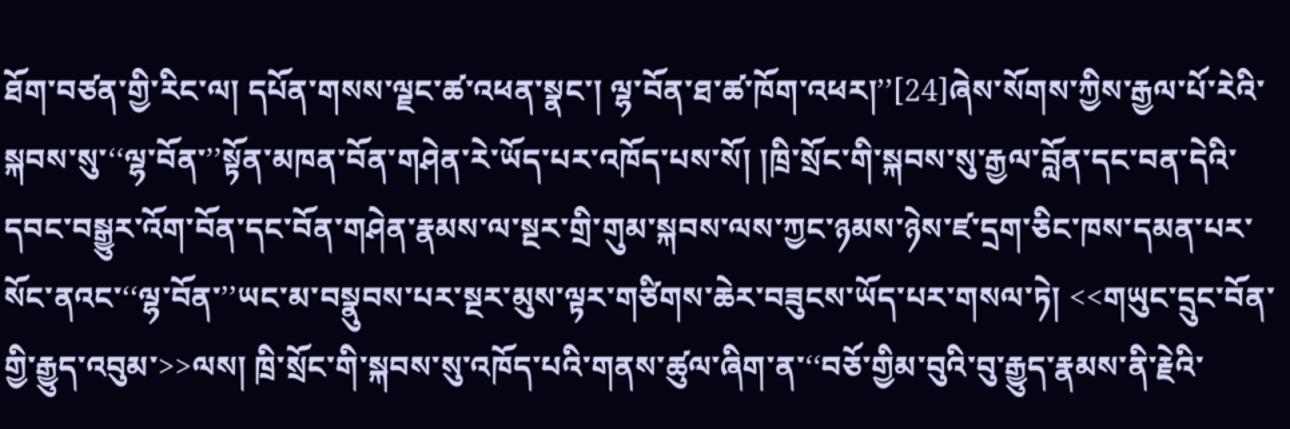ཐོག་བཙན་གྱི་རིང་ལ། དཔོན་གསས་ལྗང་ཚ་འཕན་སྣང་། ལྷ་བོན་ཐ་ཚ་ཁོག་འཕར།’’[24]ཞེས་སོགས་ཀྱིས་རྒྱལ་པོ་རེའི་སྐབས་སུ་‘‘ལྷ་བོན་’’སྟོན་མཁན་བོན་གཤེན་རེ་ཡོད་པར་འཁོད་པས་སོ། །ཁྲི་སྲོང་གི་སྐབས་སུ་རྒྱལ་བློན་དང་བན་དེའི་དབང་བསྒྱུར་འོག་བོན་དང་བོན་གཤེན་རྣམས་ལ་སྔར་གྲི་གུམ་སྐབས་ལས་ཀྱང་ཉམས་ཉེས་ཛ་དྲག་ཅིང་ཁས་དམན་པར་སོང་ནའང་‘‘ལྷ་བོན་’’ཡང་མ་བསྣུབས་པར་སྔར་མུས་ལྟར་གཙིགས་ཆེར་བཟུངས་ཡོད་པར་གསལ་ཏེ། <<གཡུང་དྲུང་བོན་གྱི་རྒྱུད་འབུམ་>>ལས། ཁྲི་སྲོང་གི་སྐབས་སུ་འཁོད་པའི་གནས་ཚུལ་ཞིག་ན་‘‘བཅོ་གྱིམ་བུའི་བུ་རྒྱུད་རྣམས་ནི་རྗེའི་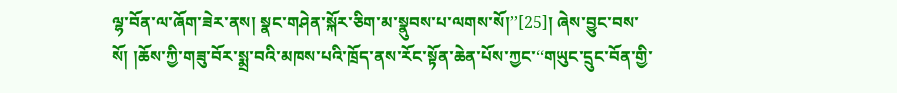ལྷ་བོན་ལ་ཞོག་ཟེར་ནས། སྣང་གཤེན་སྐོར་ཅིག་མ་སྣུབས་པ་ལགས་སོ།’’[25]། ཞེས་བྱུང་བས་སོ། །ཆོས་ཀྱི་གཟུ་བོར་སྨྲ་བའི་མཁས་པའི་ཁྲོད་ནས་རོང་སྟོན་ཆེན་པོས་ཀྱང་‘‘གཡུང་དྲུང་བོན་གྱི་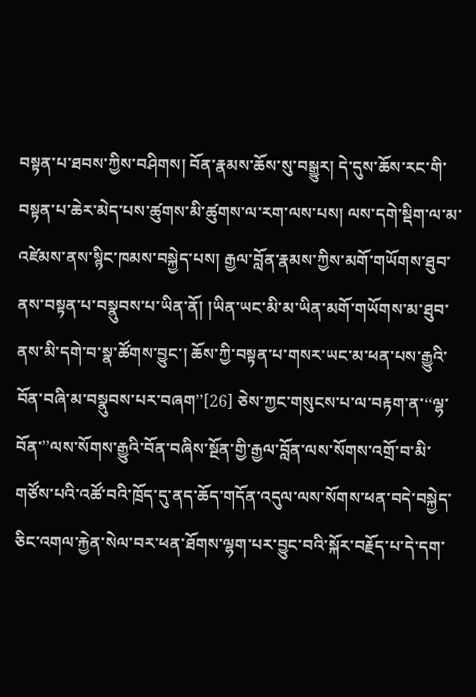བསྟན་པ་ཐབས་ཀྱིས་བཤིགས། བོན་རྣམས་ཆོས་སུ་བསྒྱུར། དེ་དུས་ཆོས་རང་གི་བསྟན་པ་ཆེར་མེད་པས་ཚུགས་མི་ཚུགས་ལ་རག་ལས་པས། ལས་དགེ་སྡིག་ལ་མ་འཛེམས་ནས་སྙིང་ཁམས་བསྐྱེད་པས། རྒྱལ་བློན་རྣམས་ཀྱིས་མགོ་གཡོགས་ཐུབ་ནས་བསྟན་པ་བསྣུབས་པ་ཡིན་ནོ། །ཡིན་ཡང་མི་མ་ཡིན་མགོ་གཡོགས་མ་ཐུབ་ནས་མི་དགེ་བ་སྣ་ཚོགས་བྱུང་། ཆོས་ཀྱི་བསྟན་པ་གསར་ཡང་མ་ཕན་པས་རྒྱུའི་བོན་བཞི་མ་བསྣུབས་པར་བཞག’’[26] ཅེས་ཀྱང་གསུངས་པ་ལ་བརྟག་ན་‘‘ལྷ་བོན་’’ལས་སོགས་རྒྱུའི་བོན་བཞིས་སྔོན་གྱི་རྒྱལ་བློན་ལས་སོགས་འགྲོ་བ་མི་གཙོས་པའི་འཚོ་བའི་ཁྲོད་དུ་ནད་ཆོད་གདོན་འདུལ་ལས་སོགས་ཕན་བདེ་བསྐྱེད་ཅིང་འགལ་རྐྱེན་སེལ་བར་ཕན་ཐོགས་ལྷག་པར་བྱུང་བའི་སྐོར་བརྗོད་པ་དེ་དག་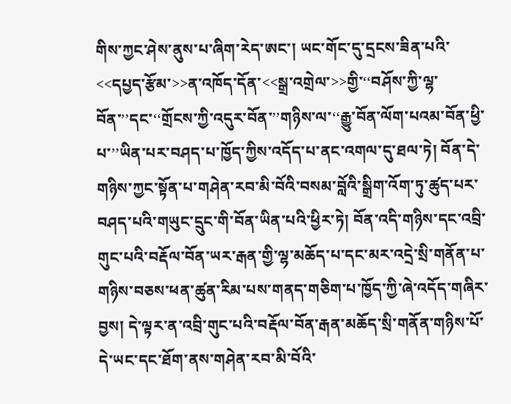གིས་ཀྱང་ཤེས་ནུས་པ་ཞིག་རེད་ཨང་། ཡང་གོང་དུ་དྲངས་ཟིན་པའི་<<དཔྱད་རྩོམ་>>ན་འཁོད་དོན་<<སྒྲ་འགྲེལ་>>གྱི་‘‘བཤོས་ཀྱི་ལྷ་བོན་’’དང་‘‘གྲོངས་ཀྱི་འདུར་བོན་’’གཉིས་ལ་‘‘རྒྱུ་བོན་ལོག་པའམ་བོན་ཕྱི་པ་’’ཡིན་པར་བཤད་པ་ཁྱོད་ཀྱིས་འདོད་པ་ནང་འགལ་དུ་ཐལ་ཏེ། བོན་དེ་གཉིས་ཀྱང་སྟོན་པ་གཤེན་རབ་མི་བོའི་བསམ་བློའི་སྒྲིག་འོག་ཏུ་ཚུད་པར་བཤད་པའི་གཡུང་དྲུང་གི་བོན་ཡིན་པའི་ཕྱིར་ཏེ། བོན་འདི་གཉིས་དང་འབྲི་གུང་པའི་བརྡོལ་བོན་ཡར་རྒན་གྱི་ལྷ་མཆོད་པ་དང་མར་འདྲེ་སྲི་གནོན་པ་གཉིས་བཅས་ཕན་ཚུན་རིམ་པས་གནད་གཅིག་པ་ཁྱོད་ཀྱི་ཞེ་འདོད་གཞིར་བྱས། དེ་ལྟར་ན་འབྲི་གུང་པའི་བརྡོལ་བོན་རྒན་མཆོད་སྲི་གནོན་གཉིས་པོ་དེ་ཡང་དང་ཐོག་ནས་གཤེན་རབ་མི་བོའི་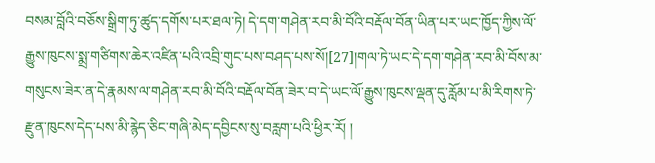བསམ་བློའི་བཅོས་སྒྲིག་ཏུ་ཚུད་དགོས་པར་ཐལ་ཏེ། དེ་དག་གཤེན་རབ་མི་བོའི་བརྡོལ་བོན་ཡིན་པར་ཡང་ཁྱོད་ཀྱིས་ལོ་རྒྱུས་ཁུངས་སྨྲ་གཙིགས་ཆེར་འཛིན་པའི་འབྲི་གུང་པས་བཤད་པས་སོ།[27]།གལ་ཏེ་ཡང་དེ་དག་གཤེན་རབ་མི་བོས་མ་གསུངས་ཟེར་ན་དེ་རྣམས་ལ་གཤེན་རབ་མི་བོའི་བརྡོལ་བོན་ཟེར་བ་དེ་ཡང་ལོ་རྒྱུས་ཁུངས་ལྡན་དུ་རློམ་པ་མི་རིགས་ཏེ་རྫུན་ཁུངས་དེད་པས་མི་རྙེད་ཅིང་གཞི་མེད་དབྱིངས་སུ་བརླག་པའི་ཕྱིར་རོ། །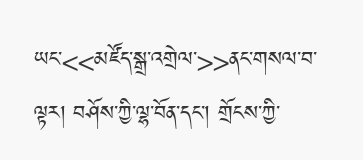ཡང་<<མཛོད་སྒྲ་འགྲེལ་>>ནང་གསལ་བ་ལྟར། བཤོས་ཀྱི་ལྷ་བོན་དང་། གྲོངས་ཀྱི་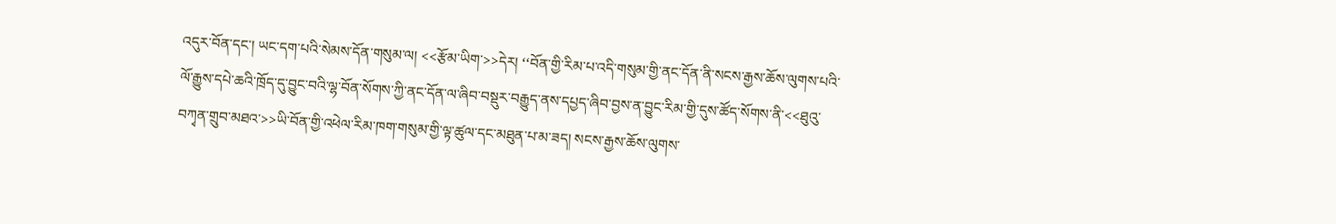འདུར་བོན་དང་། ཡང་དག་པའི་སེམས་དོན་གསུམ་ལ། <<རྩོམ་ཡིག་>>དེར། ‘‘བོན་གྱི་རིམ་པ་འདི་གསུམ་གྱི་ནང་དོན་ནི་སངས་རྒྱས་ཆོས་ལུགས་པའི་ལོ་རྒྱུས་དཔེ་ཆའི་ཁྲོད་དུ་བྱུང་བའི་ལྷ་བོན་སོགས་ཀྱི་ནང་དོན་ལ་ཞིབ་བསྡུར་བརྒྱུད་ནས་དཔྱད་ཞིབ་བྱས་ན་བྱུང་རིམ་གྱི་དུས་ཚོད་སོགས་ནི་<<ཐུའུ་བཀྭན་གྲུབ་མཐའ་>>ཡི་བོན་གྱི་འཕེལ་རིམ་ཁག་གསུམ་གྱི་ལྟ་ཚུལ་དང་མཐུན་པ་མ་ཟད། སངས་རྒྱས་ཆོས་ལུགས་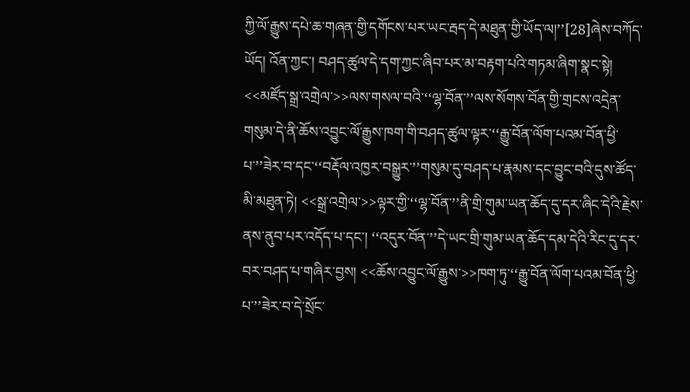ཀྱི་ལོ་རྒྱུས་དཔེ་ཆ་གཞན་གྱི་དགོངས་པར་ཡང་རྦད་དེ་མཐུན་གྱི་ཡོད་ལ།’’[28]ཞེས་བཀོད་ཡོད། འོན་ཀྱང་། བཤད་ཚུལ་དེ་དག་ཀྱང་ཞིབ་པར་མ་བརྟག་པའི་གཏམ་ཞིག་སྣང་སྟེ། <<མཛོད་སྒྲ་འགྲེལ་>>ལས་གསལ་བའི་‘‘ལྷ་བོན་’’ལས་སོགས་བོན་གྱི་གྲངས་འདྲེན་གསུམ་དེ་ནི་ཆོས་འབྱུང་ལོ་རྒྱུས་ཁག་གི་བཤད་ཚུལ་ལྟར་‘‘རྒྱུ་བོན་ལོག་པའམ་བོན་ཕྱི་པ་’’ཟེར་བ་དང་‘‘བརྡོལ་འཁྱར་བསྒྱུར་’’གསུམ་དུ་བཤད་པ་རྣམས་དང་བྱུང་བའི་དུས་ཚོད་མི་མཐུན་ཏེ། <<སྒྲ་འགྲེལ་>>ལྟར་གྱི་‘‘ལྷ་བོན་’’ནི་གྲི་གུམ་ཡན་ཆོད་དུ་དར་ཞིང་དེའི་རྗེས་ནས་ནུབ་པར་འདོད་པ་དང་། ‘‘འདུར་བོན་’’དེ་ཡང་གྲི་གུམ་ཡན་ཆོད་དམ་དེའི་རིང་དུ་དར་བར་བཤད་པ་གཞིར་བྱས། <<ཆོས་འབྱུང་ལོ་རྒྱུས་>>ཁག་ཏུ་‘‘རྒྱུ་བོན་ལོག་པའམ་བོན་ཕྱི་པ་’’ཟེར་བ་དེ་སྲོང་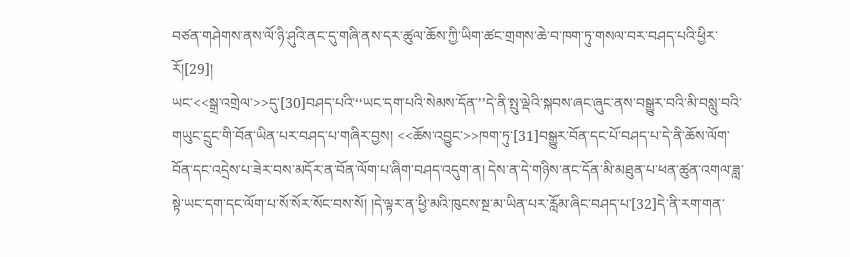བཙན་གཤེགས་ནས་ལོ་ཉི་ཤུའི་ནང་དུ་གཞི་ནས་དར་ཚུལ་ཆོས་ཀྱི་ཡིག་ཚང་གྲགས་ཆེ་བ་ཁག་ཏུ་གསལ་བར་བཤད་པའི་ཕྱིར་རོ།[29]།
ཡང་<<སྒྲ་འགྲེལ་>>དུ་[30]བཤད་པའི་‘‘ཡང་དག་པའི་སེམས་དོན་’’དེ་ནི་སྤུ་ལྡེའི་སྐབས་ཞང་ཞུང་ནས་བསྒྱུར་བའི་མི་བསླུ་བའི་གཡུང་དྲུང་གི་བོན་ཡིན་པར་བཤད་པ་གཞིར་བྱས། <<ཆོས་འབྱུང་>>ཁག་ཏུ་[31]བསྒྱུར་བོན་དང་པོ་བཤད་པ་དེ་ནི་ཆོས་ལོག་བོན་དང་འདྲེས་པ་ཟེར་བས་མདོར་ན་བོན་ལོག་པ་ཞིག་བཤད་འདུག་ན། དེས་ན་དེ་གཉིས་ནང་དོན་མི་མཐུན་པ་ཕན་ཚུན་འགལ་ཟླ་སྟེ་ཡང་དག་དང་ལོག་པ་སོ་སོར་སོང་བས་སོ། །དེ་ལྟར་ན་ཕྱི་མའི་ཁུངས་སྔ་མ་ཡིན་པར་རློམ་ཞིང་བཤད་པ་[32]དེ་ནི་རག་གན་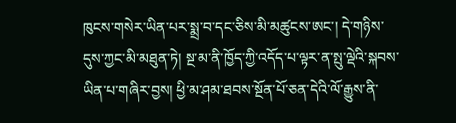ཁུངས་གསེར་ཡིན་པར་སྨྲ་བ་དང་ཅིས་མི་མཚུངས་ཨང་། དེ་གཉིས་དུས་ཀྱང་མི་མཐུན་ཏེ། སྔ་མ་ནི་ཁྱོད་ཀྱི་འདོད་པ་ལྟར་ན་སྤུ་ལྡེའི་སྐབས་ཡིན་པ་གཞིར་བྱས། ཕྱི་མ་ཤམ་ཐབས་སྔོན་པོ་ཅན་དེའི་ལོ་རྒྱུས་ནི་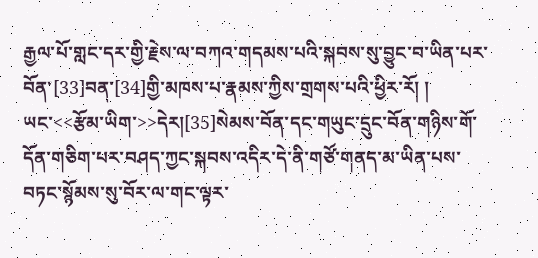རྒྱལ་པོ་གླང་དར་གྱི་རྗེས་ལ་བཀའ་གདམས་པའི་སྐབས་སུ་བྱུང་བ་ཡིན་པར་བོན་[33]བན་[34]གྱི་མཁས་པ་རྣམས་ཀྱིས་གྲགས་པའི་ཕྱིར་རོ། །
ཡང་<<རྩོམ་ཡིག་>>དེར།[35]སེམས་བོན་དང་གཡུང་དྲུང་བོན་གཉིས་གོ་དོན་གཅིག་པར་བཤད་ཀྱང་སྐབས་འདིར་དེ་ནི་གཙོ་གནད་མ་ཡིན་པས་བཏང་སྙོམས་སུ་བོར་ལ་གང་ལྟར་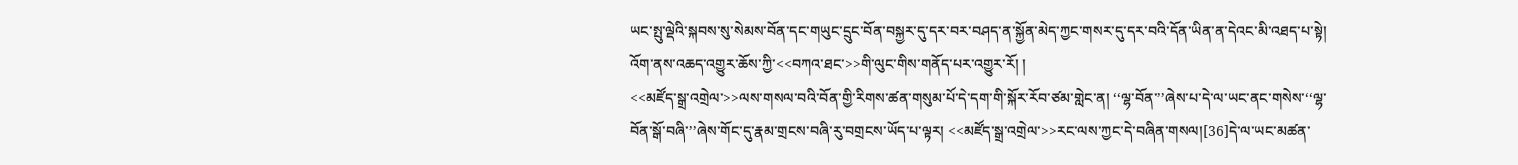ཡང་སྤུ་ལྡེའི་སྐབས་སུ་སེམས་བོན་དང་གཡུང་དྲུང་བོན་བསྐྱར་དུ་དར་བར་བཤད་ན་སྐྱོན་མེད་ཀྱང་གསར་དུ་དར་བའི་དོན་ཡིན་ན་དེའང་མི་འཐད་པ་སྟེ། འོག་ནས་འཆད་འགྱུར་ཆོས་ཀྱི་<<བཀའ་ཐང་>>གི་ལུང་གིས་གནོད་པར་འགྱུར་རོ། །
<<མཛོད་སྒྲ་འགྲེལ་>>ལས་གསལ་བའི་བོན་གྱི་རིགས་ཚན་གསུམ་པོ་དེ་དག་གི་སྐོར་རོབ་ཙམ་གླེང་ན། ‘‘ལྷ་བོན་’’ཞེས་པ་དེ་ལ་ཡང་ནང་གསེས་‘‘ལྷ་བོན་སྒོ་བཞི་’’ཞེས་གོང་དུ་རྣམ་གྲངས་བཞི་རུ་བགྲངས་ཡོད་པ་ལྟར། <<མཛོད་སྒྲ་འགྲེལ་>>རང་ལས་ཀྱང་དེ་བཞིན་གསལ།[36]དེ་ལ་ཡང་མཚན་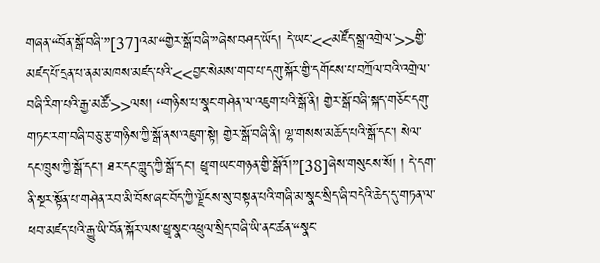གཞན་‘‘བོན་སྒོ་བཞི་’’[37]འམ་‘‘གྱེར་སྒོ་བཞི་’’ཞེས་བཤད་ཡོད། དེ་ཡང་<<མཛོད་སྒྲ་འགྲེལ་>>གྱི་མཛད་པོ་དྲན་པ་ནམ་མཁས་མཛད་པའི་<<བྱང་སེམས་གབ་པ་དགུ་སྐོར་གྱི་དགོངས་པ་བཀྲོལ་བའི་འགྲེལ་བཞི་རིག་པའི་རྒྱ་མཚོ་>>ལས། ‘‘གཉིས་པ་སྣང་གཤེན་ལ་འཇུག་པའི་སྒོ་ནི། གྱེར་སྒོ་བཞི་སྐད་གཅོང་དགུ་གཏང་རག་བཞི་བཅུ་རྩ་གཉིས་ཀྱི་སྒོ་ནས་འཇུག་སྟེ། གྱེར་སྒོ་བཞི་ནི། ལྷ་གསས་མཆོད་པའི་སྒོ་དང་། སེལ་དང་ཁྲུས་ཀྱི་སྒོ་དང་། ཐར་དང་གླུད་ཀྱི་སྒོ་དང་། ཕྱྭ་གཡང་གཉན་གྱི་སྒོའོ།’’[38]ཞེས་གསུངས་སོ། ། དེ་དག་ནི་སྔར་སྟོན་པ་གཤེན་རབ་མི་བོས་ཞང་བོད་ཀྱི་ལྗོངས་སུ་བསྟན་པའི་གཞི་མ་སྣང་སྲིད་ཞི་བདེའི་ཆེད་དུ་གཏན་ལ་ཕབ་མཛད་པའི་རྒྱུ་ཡི་བོན་སྐོར་ལས་ཕྱྭ་སྣང་འཕྲུལ་སྲིད་བཞི་ཡི་ནང་ཚན་‘‘སྣང་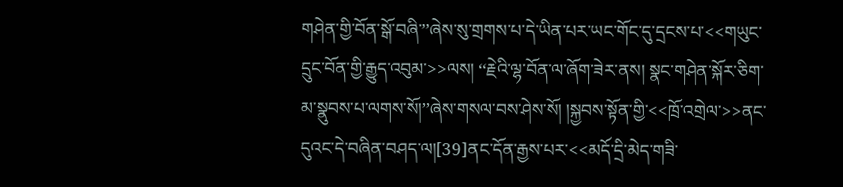གཤེན་གྱི་བོན་སྒོ་བཞི་’’ཞེས་སུ་གྲགས་པ་དེ་ཡིན་པར་ཡང་གོང་དུ་དྲངས་པ་<<གཡུང་དྲུང་བོན་གྱི་རྒྱུད་འབུམ་>>ལས། ‘‘རྗེའི་ལྷ་བོན་ལ་ཞོག་ཟེར་ནས། སྣང་གཤེན་སྐོར་ཅིག་མ་སྣུབས་པ་ལགས་སོ།’’ཞེས་གསལ་བས་ཤེས་སོ། །སྐྱབས་སྟོན་གྱི་<<ཁྲོ་འགྲེལ་>>ནང་དུའང་དེ་བཞིན་བཤད་ལ།[39]ནང་དོན་རྒྱས་པར་<<མདོ་དྲི་མེད་གཟི་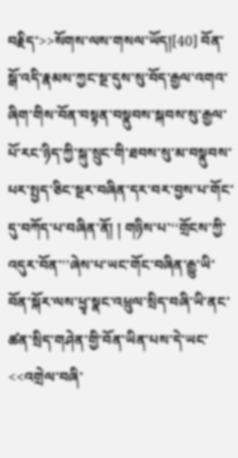བརྗིད་>>སོགས་ལས་གསལ་ཡོད།[40] བོན་སྒོ་འདི་རྣམས་ཀྱང་སྔ་དུས་སུ་བོད་རྒྱལ་འགའ་ཞིག་གིས་བོན་བསྟན་བསྣུབས་སྐབས་སུ་རྒྱལ་པོ་རང་ཉིད་ཀྱི་སྐུ་སྲུང་གི་ཐབས་སུ་མ་བསྣུབས་པར་སྤྱད་ཅིང་སྔར་བཞིན་དར་བར་བྱས་པ་གོང་དུ་བཀོད་པ་བཞིན་ནོ། ། གཉིས་པ་‘‘གྲོངས་ཀྱི་འདུར་བོན་’’ཞེས་པ་ཡང་གོང་བཞིན་རྒྱུ་ཡི་བོན་སྐོར་ལས་ཕྱྭ་སྣང་འཕྲུལ་སྲིད་བཞི་ཡི་ནང་ཚན་སྲིད་གཤེན་གྱི་བོན་ཡིན་པས་དེ་ཡང་<<འགྲེལ་བཞི་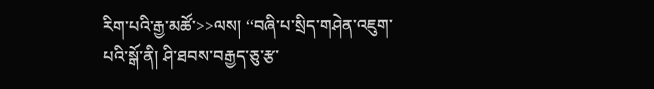རིག་པའི་རྒྱ་མཚོ་>>ལས། ‘‘བཞི་པ་སྲིད་གཤེན་འཇུག་པའི་སྒོ་ནི། ཤི་ཐབས་བརྒྱད་ཅུ་རྩ་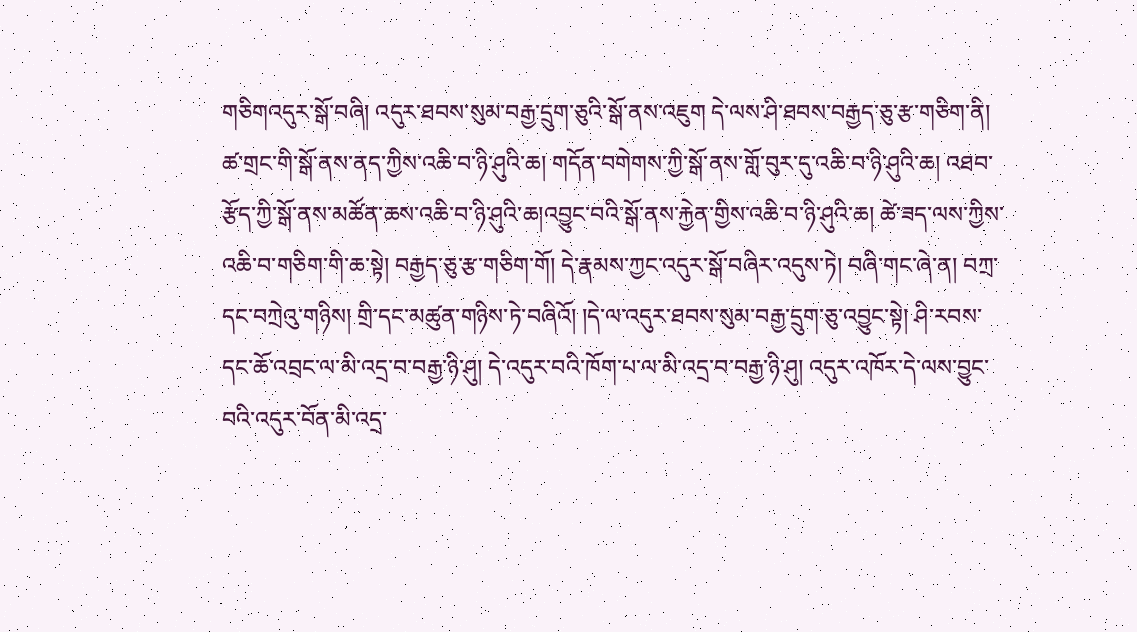གཅིགའདུར་སྒོ་བཞི། འདུར་ཐབས་སུམ་བརྒྱ་དྲུག་ཅུའི་སྒོ་ནས་འཇུག དེ་ལས་ཤི་ཐབས་བརྒྱད་ཅུ་རྩ་གཅིག་ནི། ཚ་གྲང་གི་སྒོ་ནས་ནད་ཀྱིས་འཆི་བ་ཉི་ཤུའི་ཆ། གདོན་བགེགས་ཀྱི་སྒོ་ནས་གློ་བུར་དུ་འཆི་བ་ཉི་ཤུའི་ཆ། འཐབ་རྩོད་ཀྱི་སྒོ་ནས་མཚོན་ཆས་འཆི་བ་ཉི་ཤུའི་ཆ།འབྱུང་བའི་སྒོ་ནས་རྐྱེན་གྱིས་འཆི་བ་ཉི་ཤུའི་ཆ། ཚེ་ཟད་ལས་ཀྱིས་འཆི་བ་གཅིག་གི་ཆ་སྟེ། བརྒྱད་ཅུ་རྩ་གཅིག་གོ། དེ་རྣམས་ཀྱང་འདུར་སྒོ་བཞིར་འདུས་ཏེ། བཞི་གང་ཞེ་ན། བཀྲ་དང་བཀྲེའུ་གཉིས། གྲི་དང་མཚུན་གཉིས་ཏེ་བཞིའོ། །དེ་ལ་འདུར་ཐབས་སུམ་བརྒྱ་དྲུག་ཅུ་འབྱུང་སྟེ། ཤི་རབས་དང་ཆོ་འབྲང་ལ་མི་འདྲ་བ་བརྒྱ་ཉི་ཤུ། དེ་འདུར་བའི་ཁོག་པ་ལ་མི་འདྲ་བ་བརྒྱ་ཉི་ཤུ། འདུར་འཁོར་དེ་ལས་བྱུང་བའི་འདུར་བོན་མི་འདྲ་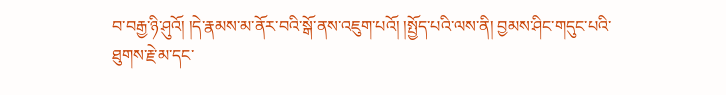བ་བརྒྱ་ཉི་ཤུའོ། །དེ་རྣམས་མ་ནོར་བའི་སྒོ་ནས་འཇུག་པའོ། །སྤྱོད་པའི་ལས་ནི། བྱམས་ཤིང་གདུང་པའི་ཐུགས་རྗེ་མ་དང་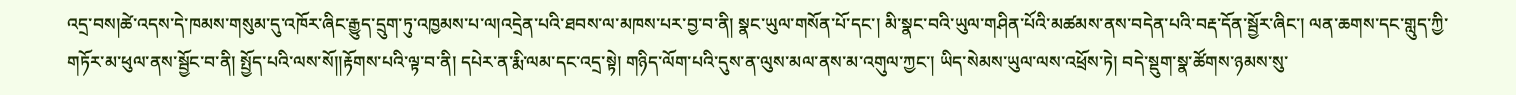འདྲ་བས།ཚེ་འདས་དེ་ཁམས་གསུམ་དུ་འཁོར་ཞིང་རྒྱུད་དྲུག་ཏུ་འཁྱམས་པ་ལ།འདྲེན་པའི་ཐབས་ལ་མཁས་པར་བྱ་བ་ནི། སྣང་ཡུལ་གསོན་པོ་དང་། མི་སྣང་བའི་ཡུལ་གཤིན་པོའི་མཚམས་ནས་བདེན་པའི་བརྡ་དོན་སྦྱོར་ཞིང་། ལན་ཆགས་དང་གླུད་ཀྱི་གཏོར་མ་ཕུལ་ནས་སྦྱོང་བ་ནི། སྤྱོད་པའི་ལས་སོ།།རྟོགས་པའི་ལྟ་བ་ནི། དཔེར་ན་རྨི་ལམ་དང་འདྲ་སྟེ། གཉིད་ལོག་པའི་དུས་ན་ལུས་མལ་ནས་མ་འགུལ་ཀྱང་། ཡིད་སེམས་ཡུལ་ལས་འཕྲོས་ཏེ། བདེ་སྡུག་སྣ་ཚོགས་ཉམས་སུ་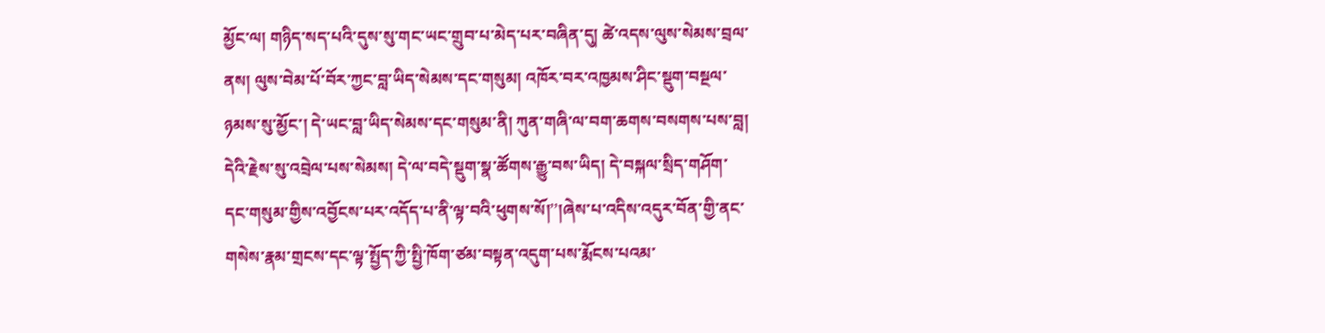མྱོང་ལ། གཉིད་སད་པའི་དུས་སུ་གང་ཡང་གྲུབ་པ་མེད་པར་བཞིན་དུ། ཚེ་འདས་ལུས་སེམས་བྲལ་ནས། ལུས་བེམ་པོ་བོར་ཀྱང་བླ་ཡིད་སེམས་དང་གསུམ། འཁོར་བར་འཁྱམས་ཤིང་སྡུག་བསྔལ་ཉམས་སུ་མྱོང་། དེ་ཡང་བླ་ཡིད་སེམས་དང་གསུམ་ནི། ཀུན་གཞི་ལ་བག་ཆགས་བསགས་པས་བླ། དེའི་རྗེས་སུ་འབྲེལ་པས་སེམས། དེ་ལ་བདེ་སྡུག་སྣ་ཚོགས་རྒྱུ་བས་ཡིད། དེ་བསྐལ་སྲིད་གཤོག་དང་གསུམ་གྱིས་འབྱོངས་པར་འདོད་པ་ནི་ལྟ་བའི་ཕུགས་སོ།’’།ཞེས་པ་འདིས་འདུར་བོན་གྱི་ནང་གསེས་རྣམ་གྲངས་དང་ལྟ་སྤྱོད་ཀྱི་སྤྱི་ཁོག་ཙམ་བསྟན་འདུག་པས་རྨོངས་པའམ་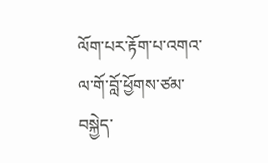ལོག་པར་རྟོག་པ་འགའ་ལ་གོ་བློ་ཕྱོགས་ཙམ་བསྐྱེད་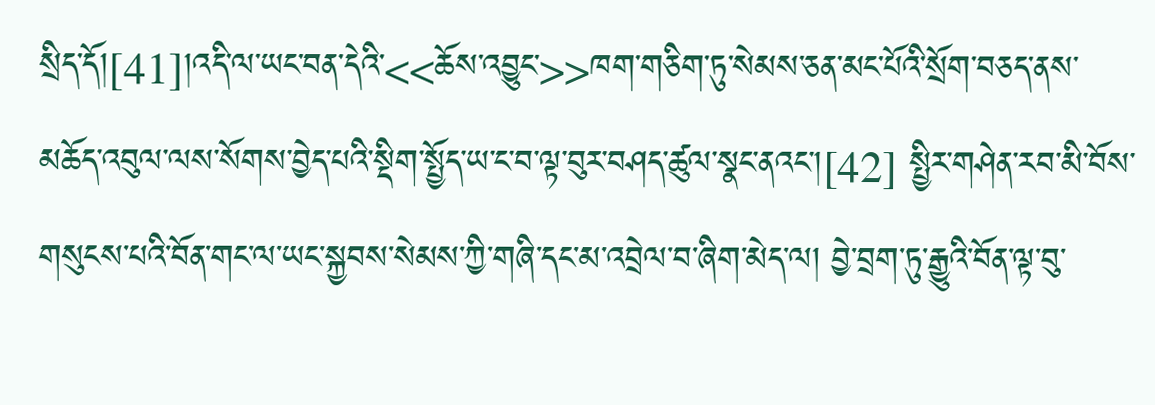སྲིད་དོ།[41]།འདི་ལ་ཡང་བན་དེའི་<<ཆོས་འབྱུང་>>ཁག་གཅིག་ཏུ་སེམས་ཅན་མང་པོའི་སྲོག་བཅད་ནས་མཆོད་འབུལ་ལས་སོགས་བྱེད་པའི་སྡིག་སྤྱོད་ཡ་ང་བ་ལྟ་བུར་བཤད་ཚུལ་སྣང་ནའང་།[42] སྤྱིར་གཤེན་རབ་མི་བོས་གསུངས་པའི་བོན་གང་ལ་ཡང་སྐྱབས་སེམས་ཀྱི་གཞི་དང་མ་འབྲེལ་བ་ཞིག་མེད་ལ། བྱེ་བྲག་ཏུ་རྒྱུའི་བོན་ལྟ་བུ་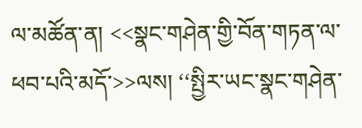ལ་མཚོན་ན། <<སྣང་གཤེན་གྱི་བོན་གཏན་ལ་ཕབ་པའི་མདོ་>>ལས། ‘‘སྤྱིར་ཡང་སྣང་གཤེན་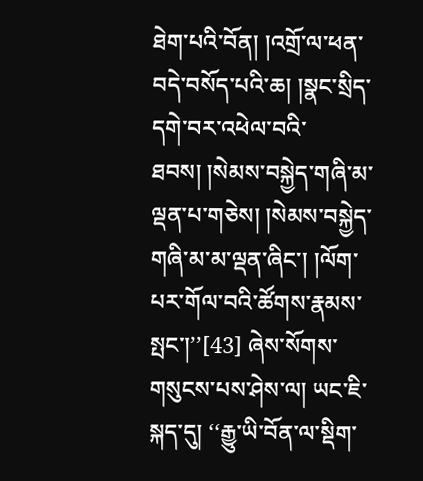ཐེག་པའི་བོན། །འགྲོ་ལ་ཕན་བདེ་བསོད་པའི་ཆ། །སྣང་སྲིད་དགེ་བར་འཕེལ་བའི་ཐབས། །སེམས་བསྐྱེད་གཞི་མ་ལྡན་པ་གཅེས། །སེམས་བསྐྱེད་གཞི་མ་མ་ལྡན་ཞིང་། །ལོག་པར་གོལ་བའི་ཚོགས་རྣམས་སྤང་།’’[43] ཞེས་སོགས་གསུངས་པས་ཤེས་ལ། ཡང་ཇི་སྐད་དུ། ‘‘རྒྱུ་ཡི་བོན་ལ་སྡིག་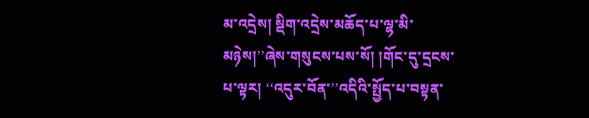མ་འདྲེས། སྡིག་འདྲེས་མཆོད་པ་ལྷ་མི་མཉེས།’’ཞེས་གསུངས་པས་སོ། །གོང་དུ་དྲངས་པ་ལྟར། ‘‘འདུར་བོན་’’འདིའི་སྤྱོད་པ་བསྟན་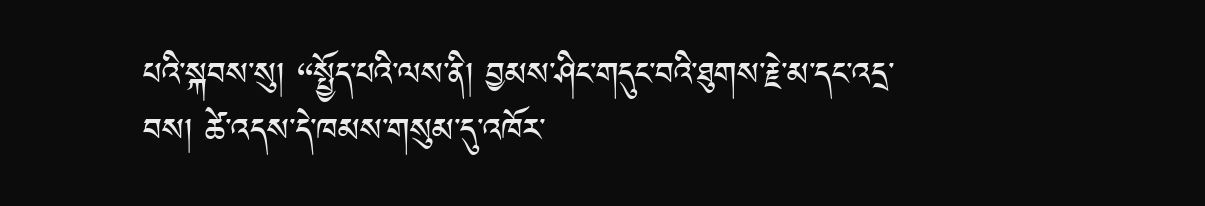པའི་སྐབས་སུ། ‘‘སྤྱོད་པའི་ལས་ནི། བྱམས་ཤིང་གདུང་བའི་ཐུགས་རྗེ་མ་དང་འདྲ་བས། ཚེ་འདས་དེ་ཁམས་གསུམ་དུ་འཁོར་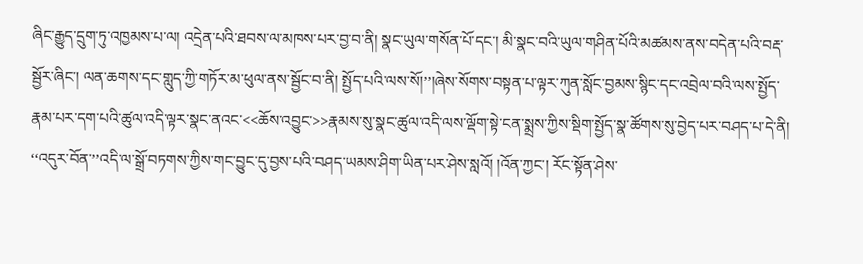ཞིང་རྒྱུད་དྲུག་ཏུ་འཁྱམས་པ་ལ། འདྲེན་པའི་ཐབས་ལ་མཁས་པར་བྱ་བ་ནི། སྣང་ཡུལ་གསོན་པོ་དང་། མི་སྣང་བའི་ཡུལ་གཤིན་པོའི་མཚམས་ནས་བདེན་པའི་བརྡ་སྦྱོར་ཞིང་། ལན་ཆགས་དང་གླུད་ཀྱི་གཏོར་མ་ཕུལ་ནས་སྦྱོང་བ་ནི། སྤྱོད་པའི་ལས་སོ།’’།ཞེས་སོགས་བསྟན་པ་ལྟར་ཀུན་སློང་བྱམས་སྙིང་དང་འབྲེལ་བའི་ལས་སྤྱོད་རྣམ་པར་དག་པའི་ཚུལ་འདི་ལྟར་སྣང་ནའང་<<ཆོས་འབྱུང་>>རྣམས་སུ་སྣང་ཚུལ་འདི་ལས་ལྡོག་སྟེ་ངན་སྨྲས་ཀྱིས་སྡིག་སྤྱོད་སྣ་ཚོགས་སུ་བྱེད་པར་བཤད་པ་དེ་ནི། ‘‘འདུར་བོན་’’འདི་ལ་སྒྲོ་བཏགས་ཀྱིས་གང་བྱུང་དུ་བྱས་པའི་བཤད་ཡམས་ཤིག་ཡིན་པར་ཤེས་སླའོ། །འོན་ཀྱང་། རོང་སྟོན་ཤེས་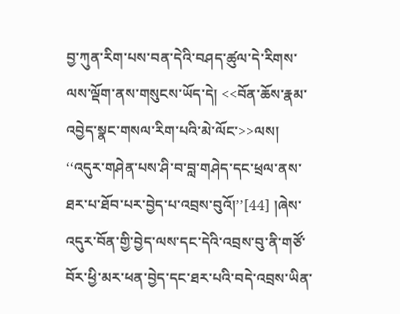བྱ་ཀུན་རིག་པས་བན་དེའི་བཤད་ཚུལ་དེ་རིགས་ལས་ལྡོག་ནས་གསུངས་ཡོད་དེ། <<བོན་ཆོས་རྣམ་འབྱེད་སྣང་གསལ་རིག་པའི་མེ་ལོང་>>ལས། ‘‘འདུར་གཤེན་པས་ཤི་བ་བླ་གཤེད་དང་ཕྲལ་ནས་ཐར་པ་ཐོབ་པར་བྱེད་པ་འབྲས་བུའོ།’’[44] །ཞེས་འདུར་བོན་གྱི་བྱེད་ལས་དང་དེའི་འབྲས་བུ་ནི་གཙོ་བོར་ཕྱི་མར་ཕན་བྱེད་དང་ཐར་པའི་བདེ་འབྲས་ཡིན་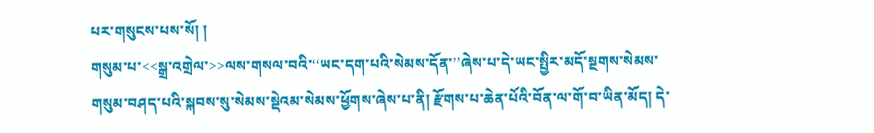པར་གསུངས་པས་སོ། །
གསུམ་པ་<<སྒྲ་འགྲེལ་>>ལས་གསལ་བའི་‘‘ཡང་དག་པའི་སེམས་དོན་’’ཞེས་པ་དེ་ཡང་སྤྱིར་མདོ་སྔགས་སེམས་གསུམ་བཤད་པའི་སྐབས་སུ་སེམས་སྡེའམ་སེམས་ཕྱོགས་ཞེས་པ་ནི། རྫོགས་པ་ཆེན་པོའི་བོན་ལ་གོ་བ་ཡིན་མོད། དེ་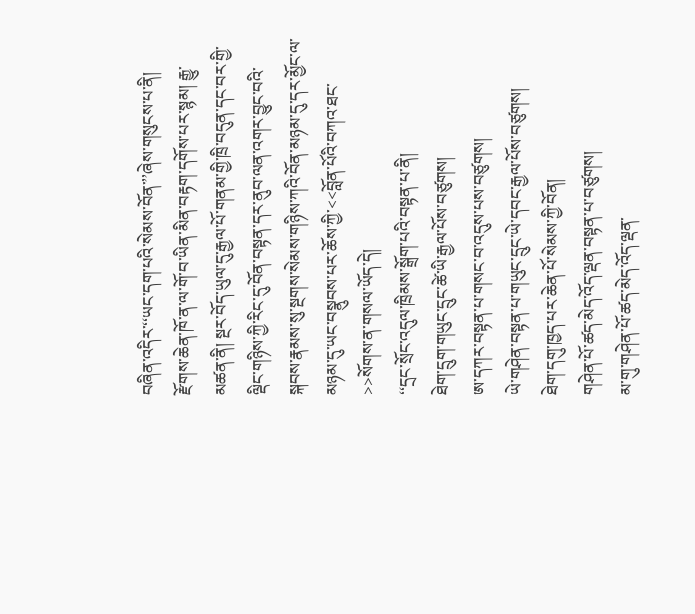བཞིན་འདིར་‘‘ཡང་དག་པའི་སེམས་བོན་’’ཞེས་གསུངས་པ་ནི། རྫོགས་ཆེན་ཁོ་ན་ལ་གོ་བ་ཡིན་མིན་བརྟག་དགོས་པར་སྙམ། རྒྱུ་མཚན་ནི། སྔར་བོད་ཡུལ་དུ་རྒྱལ་པོ་གནམ་གྱི་ཁྲི་བདུན་དང་བར་གྱི་ལྡིང་གཉིས་ཀྱི་རིང་དུ་བོན་བསྟན་དར་ནུབ་ལན་འགར་བྱུང་བའི་སྐབས་རྣམས་སུ་སྔགས་སེམས་གཉིས་ཀའི་བོན་མཉམ་དུ་དར་མྱོང་ལ་མཉམ་དུ་ཡང་བསྣུབས་པར་ཆོས་ཀྱི་<<བློན་པོའི་བཀའ་ཐང་>>སོགས་ན་གསལ་ཡོད་དེ།
‘‘དྲང་སྲོང་འདུལ་ཁྲིམས་སྒྲོག་པའི་བསྟན་པ་ནི།
ཐེག་དྲུག་གཡུང་དྲུང་ཚེ་ཡི་རྒྱལ་པོས་བཙུགས།
ཨ་དཀར་བསྟན་པ་གསང་བ་འདུས་པས་བཙུགས།
ཡེ་གཤེན་བསྟན་པ་གཡུང་དྲུང་ཡེ་དབང་རྒྱལ་པོས་བཙུགས།
ཐེག་དགུ་ཁྱད་པར་ཆེན་པོ་སེམས་ཀྱི་བོན།
གཤེན་པོ་ཚད་མེད་འོད་ལྡན་བསྟན་པ་བཙུགས།
མ་གུ་གཤེན་པོ་ཚད་མེད་འོད་ལྡན་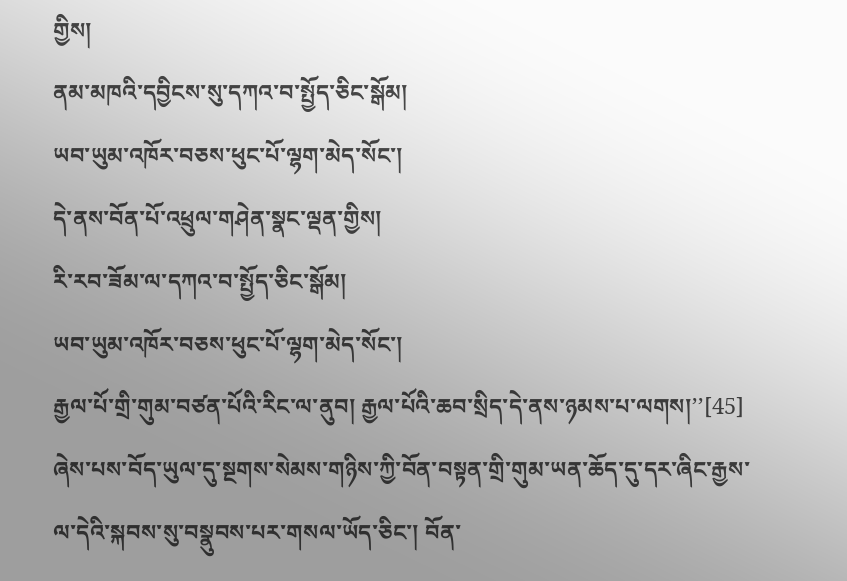གྱིས།
ནམ་མཁའི་དབྱིངས་སུ་དཀའ་བ་སྤྱོད་ཅིང་སྒོམ།
ཡབ་ཡུམ་འཁོར་བཅས་ཕུང་པོ་ལྷག་མེད་སོང་།
དེ་ནས་བོན་པོ་འཕྲུལ་གཤེན་སྣང་ལྡན་གྱིས།
རི་རབ་ཟོམ་ལ་དཀའ་བ་སྤྱོད་ཅིང་སྒོམ།
ཡབ་ཡུམ་འཁོར་བཅས་ཕུང་པོ་ལྷག་མེད་སོང་།
རྒྱལ་པོ་གྲི་གུམ་བཙན་པོའི་རིང་ལ་ནུབ། རྒྱལ་པོའི་ཆབ་སྲིད་དེ་ནས་ཉམས་པ་ལགས།’’[45] ཞེས་པས་བོད་ཡུལ་དུ་སྔགས་སེམས་གཉིས་ཀྱི་བོན་བསྟན་གྲི་གུམ་ཡན་ཆོད་དུ་དར་ཞིང་རྒྱས་ལ་དེའི་སྐབས་སུ་བསྣུབས་པར་གསལ་ཡོད་ཅིང་། བོན་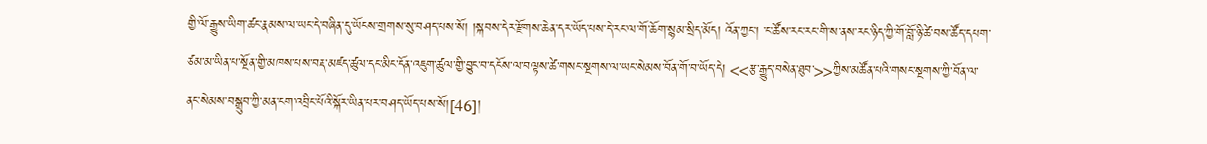གྱི་ལོ་རྒྱུས་ཡིག་ཚང་རྣམས་ལ་ཡང་དེ་བཞིན་དུ་ཡོངས་གྲགས་སུ་བཤད་པས་སོ། །སྐབས་དེར་རྫོགས་ཆེན་དར་ཡོད་པས་དེ་རང་ལ་གོ་ཆོག་སྙམ་སྲིད་མོད། འོན་ཀྱང་། ་ང་ཚོས་རང་རང་གི་ས་ནས་རང་ཉིད་ཀྱི་གོ་བློ་ཉི་ཚེ་བས་ཚོད་དཔག་ཙམ་མ་ཡིན་པ་སྔོན་གྱི་མཁས་པས་བརྡ་མཛད་ཚུལ་དང་མིང་དོན་འཇུག་ཚུལ་གྱི་བྱུང་བ་དངོས་ལ་བལྟས་ཚེ་གསང་སྔགས་ལ་ཡང་སེམས་བོན་གོ་བ་ཡོད་དེ། <<རྩ་རྒྱུད་བསེན་ཐུབ་>>ཀྱིས་མཚོན་པའི་གསང་སྔགས་ཀྱི་བོན་ལ་ནང་སེམས་བསྒྲུབ་ཀྱི་མན་ངག་འབྲིང་པོའི་སྐོར་ཡིན་པར་བཤད་ཡོད་པས་སོ།[46]།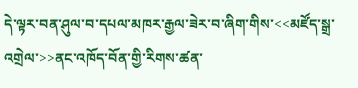དེ་ལྟར་བན་ཤུལ་བ་དཔལ་མཁར་རྒྱལ་ཟེར་བ་ཞིག་གིས་<<མཛོད་སྒྲ་འགྲེལ་>>ནང་འཁོད་བོན་གྱི་རིགས་ཚན་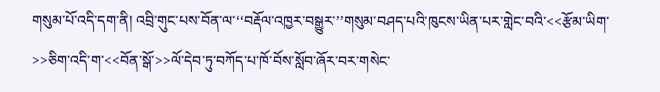གསུམ་པོ་འདི་དག་ནི། འབྲི་གུང་པས་བོན་ལ་‘‘བརྡོལ་འཁྱར་བསྒྱུར་’’གསུམ་བཤད་པའི་ཁུངས་ཡིན་པར་གླེང་བའི་<<རྩོམ་ཡིག་>>ཅིག་འདི་ག་<<བོན་སྒོ་>>ལོ་དེབ་ཏུ་བཀོད་པ་ཁོ་བོས་སློབ་ཞོར་བར་གསེང་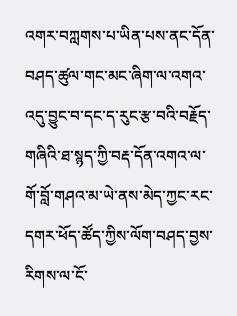འགར་བཀླགས་པ་ཡིན་པས་ནང་དོན་བཤད་ཚུལ་གང་མང་ཞིག་ལ་འགའ་འདུ་བྱུང་བ་དང་ད་རུང་རྩ་བའི་བརྗོད་གཞིའི་ཐ་སྙད་ཀྱི་བརྡ་དོན་འགའ་ལ་གོ་བློ་གཤའ་མ་ཡེ་ནས་མེད་ཀྱང་རང་དགར་ཕོད་ཚོད་ཀྱིས་ལོག་བཤད་བྱས་རིགས་ལ་ངོ་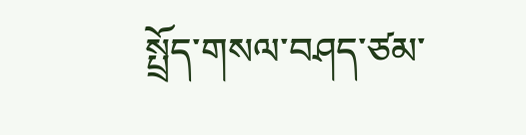སྤྲོད་གསལ་བཤད་ཙམ་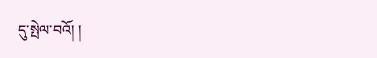དུ་སྤེལ་བའོ། །